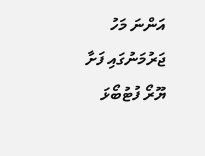އަންނަ މަހު ޖަރުމަނުގައި ފަށާ ޔޫރޯ ފުޓުބޯޅަ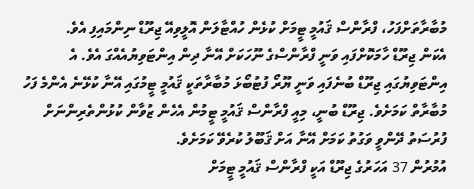މުބާރާތަށްފަހު، ފްރާންސް ޤައުމީ ޓީމަށް ކުޅެން ހުއްޓާލަން އޮލީވިއޭ ޖިރޫޑް ނިންމައިފި އެވެ.
އެކަން ޖިރޫޑް ހާމަކޮށްފައި ވަނީ ފްރާންސްގެ ނޫހަކަށް އޭނާ ދިން އިންޓަވިޔުއެއްގަ އެވެ. އެ އިންޓަވިޔުގައި ޖިރޫޑް ބުނެފައި ވަނީ ޔޫރޯ ފުޓުބޯޅަ މުބާރާތަކީ ޤައުމީ ޓީމުގައި އޭނާ ކުޅޭނެ އެންމެ ފަހު މުބާރާތް ކަމަށެވެ. ޖިރޫޑް ބުނީ، މިއީ ފްރާންސް ޤައުމީ ޓީމުން އެހެން ޒުވާން ކުޅުންތެރިންނަށް ފުރުސަތު ދޭންވީ ވަގުތު ކަމަށް އޭނާ އަށް ޤަބޫލު ކުރެވޭ ކަމަށެވެ.
އުމުރުން 37 އަހަރުގެ ޖިރޫޑް އަކީ ފްރާންސް ޤައުމީ ޓީމަށް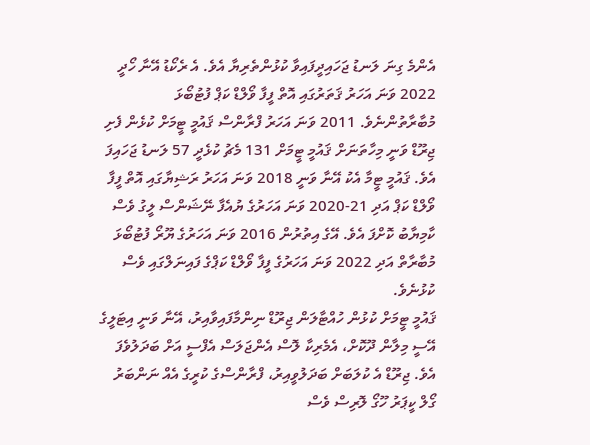އެންމެ ގިނަ ލަނޑު ޖަހައިދީފައިވާ ކުޅުންތެރިޔާ އެވެ. އެ ރެކޯޑު އޭނާ ހޯދީ 2022 ވަނަ އަހަރު ޤަތަރުގައި އޮތް ފީފާ ވޯލްޑް ކަޕް ފުޓުބޯޅަ މުބާރާތުންނެވެ. 2011 ވަނަ އަހަރު ފްރާންސް ޤައުމީ ޓީމަށް ކުޅެން ފެށި ޖިރޫޑް ވަނީ މިހާތަނަށް ޤައުމީ ޓީމަށް 131 މެޗު ކުޅެދީ 57 ލަނޑު ޖަހައިފަ އެވެ. ޤައުމީ ޓީމާ އެކު އޭނާ ވަނީ 2018 ވަނަ އަހަރު ރަޝިޔާގައި އޮތް ފީފާ ވޯލްޑް ކަޕް އަދި 21-2020 ވަނަ އަހަރުގެ ޔުއެފާ ނޭޝަންސް ލީގު ވެސް ކާމިޔާބު ކޮށްފަ އެވެ. އޭގެ އިތުރުން 2016 ވަނަ އަހަރުގެ ޔޫރޯ ފުޓުބޯޅަ މުބާރާތް އަދި 2022 ވަނަ އަހަރުގެ ފީފާ ވޯލްޑް ކަޕްގެ ފައިނަލްގައި ވެސް ކުޅުނެވެ.
ޤައުމީ ޓީމަށް ކުޅުން ހުއްޓާލަން ޖިރޫޑް ނިންމާފައިވާއިރު، އޭނާ ވަނީ އިޓަލީގެ އޭސީ މިލާން ދޫކޮށް، އެމެރިކާ ލޮސް އެންޖަލަސް އެފްސީ އަށް ބަދަލުވެފަ އެވެ. ޖިރޫޑް އެ ކުލަބަށް ބަދަލުވީއިރު، ފްރާންސްގެ ކުރީގެ އެއް ނަންބަރު ގޯލް ކީޕަރު ހޫގޯ ލޮރިސް ވެސް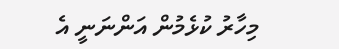މިހާރު ކުޅެމުން އަންނަނީ އެ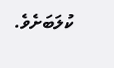ކުލަބަށެވެ.